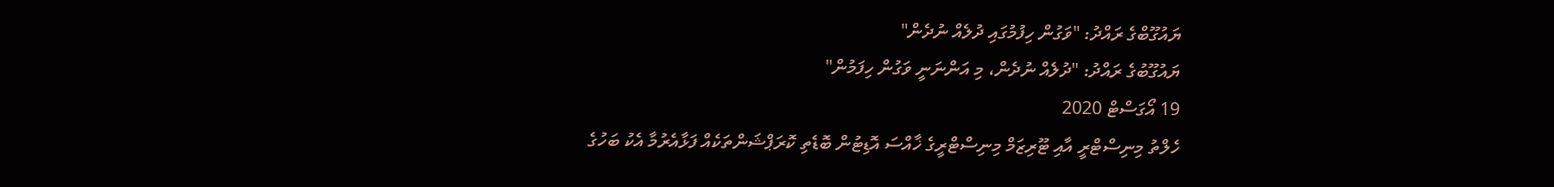ޔައުގޫބްގެ ރައްދު: "ވަގުން ހިފުމުގައި ދުލެއް ނުދެން"
ޔައުގޫބުގެ ރައްދު: "ދުލެއް ނުދެން، މި އަންނަނީ ވަގުން ހިފަމުން"
19 އޯގަސްޓް 2020
ހެލްތު މިނިސްޓްރީ އާއި ޓޫރިޒަމް މިނިސްޓްރީގެ ޚާއްސަ އޮޑިޓުން ބޮޑެތި ކޮރަޕްޝަންތަކެއް ފަޅާއެރުމާ އެކު ބަހުގެ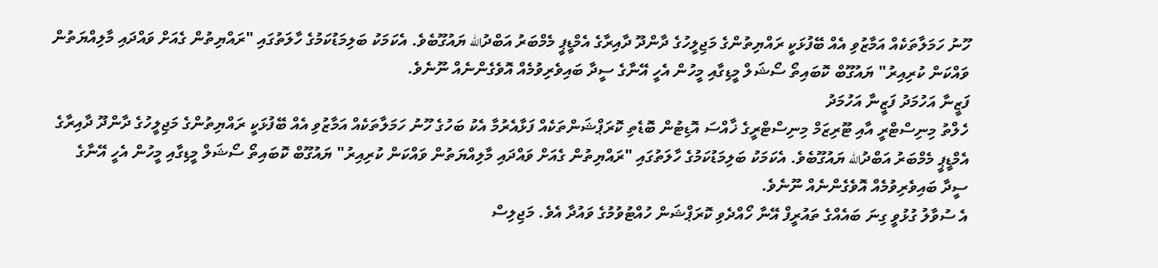ހޫނު ހަމަލާތަކެއް އަމާޒުވި އެއް ބޭފުޅަކީ ރައްޔިތުންގެ މަޖިލީހުގެ ދާންދޫ ދާއިރާގެ އެމްޑީޕީ މެމްބަރު އަބްދުالله ޔައުގޫބެވެ. އެކަމަކު ބަލިމަޑުކަމުގެ ހާލަތުގައި "ރައްޔިތުން ގެއަށް ވައްދައި މާލިއްޔަތުން ވައްކަން ކުރިއިރު" ޔައުގޫބް ކޮބައިތޯ ސޯޝަލް މީޑިގާއި މީހުން އެހީ އޭނާގެ ސީދާ ބައިވެރިވުމެއް އޮވެގެންނެއް ނޫނެވެ.
ފަޒީނާ އަހުމަދު ފަޒީނާ އަހުމަދު
ހެލްތު މިނިސްޓްރީ އާއި ޓޫރިޒަމް މިނިސްޓްރީގެ ޚާއްސަ އޮޑިޓުން ބޮޑެތި ކޮރަޕްޝަންތަކެއް ފަޅާއެރުމާ އެކު ބަހުގެ ހޫނު ހަމަލާތަކެއް އަމާޒުވި އެއް ބޭފުޅަކީ ރައްޔިތުންގެ މަޖިލީހުގެ ދާންދޫ ދާއިރާގެ އެމްޑީޕީ މެމްބަރު އަބްދުالله ޔައުގޫބެވެ. އެކަމަކު ބަލިމަޑުކަމުގެ ހާލަތުގައި "ރައްޔިތުން ގެއަށް ވައްދައި މާލިއްޔަތުން ވައްކަން ކުރިއިރު" ޔައުގޫބް ކޮބައިތޯ ސޯޝަލް މީޑިގާއި މީހުން އެހީ އޭނާގެ ސީދާ ބައިވެރިވުމެއް އޮވެގެންނެއް ނޫނެވެ.
އެ ސުވާލު ގުޅުވީ ގިނަ ބައެއްގެ ތައުރީފް އޭނާ ހޯއްދެވި ކޮރަޕްޝަން ހުއްޓުވުމުގެ ވައުދާ އެވެ. މަޖިލިސް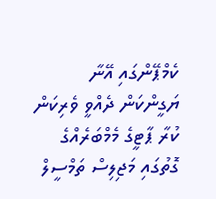ކެމްޕޭންގައި އޭނާ ޔަގީންކަން ދެއްވީ ވެރިކަން ކުރާ ޕާޓީގެ މެމްބަރެއްގެ ގޮތުގައި މަޖިލިސް ތަމްސީލް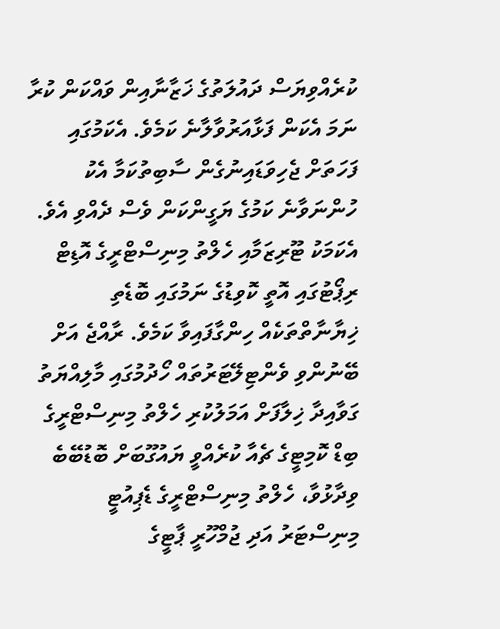ކުރެއްވިޔަސް ދައުލަތުގެ ޚަޒާނާއިން ވައްކަން ކުރާ ނަމަ އެކަން ފަޅާއަރުވާލާނެ ކަމެވެ. އެކަމުގައި ފަހަތަށް ޖެހިވަޑައިނުގެން ސާބިތުކަމާ އެކު ހުންނަވާނެ ކަމުގެ ޔަގީންކަން ވެސް ދެއްވި އެވެ.
އެކަމަކު ޓޫރިޒަމާއި ހެލްތު މިނިސްޓްރީގެ އޮޑިޓް ރިޕޯޓުގައި އޮތީ ކޮވިޑުގެ ނަމުގައި ބޮޑެތި ޚިޔާނާތްތަކެއް ހިންގާފައިވާ ކަމެވެ. ރާއްޖެ އަށް ބޭނުންވި ވެންޓިލޭޓަރުތައް ހޯދުމުގައި މާލިއްޔަތު ގަވާއިދާ ޚިލާފަށް އަމަލުކުރި ހެލްތު މިނިސްޓްރީގެ ބިޑް ކޮމިޓީގެ ޗެއާ ކުރެއްވީ ޔައުގޫބަށް ބޮޑުބޭބެ ވިދާޅުވާ، ހެލްތު މިނިސްޓްރީގެ ޑެޕިއުޓީ މިނިސްޓަރު އަދި ޖުމްހޫރީ ޕާޓީގެ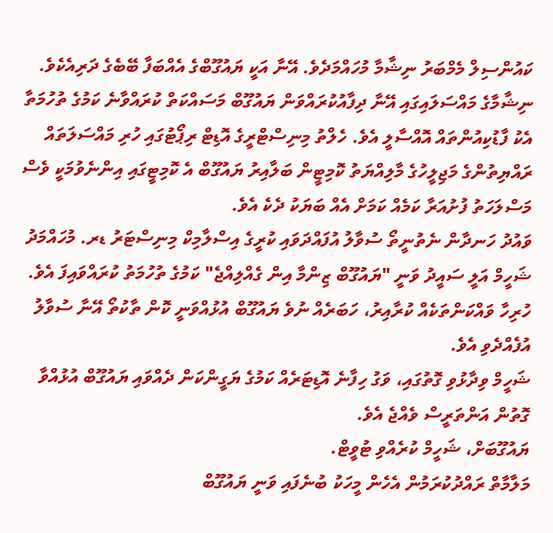ކައުންސިލް މެމްބަރު ނިޝާމާ މުހައްމަދެވެ. އޭނާ އަކީ ޔައުގޫބްގެ އެއްބަފާ ބޭބެގެ ދަރިއެކެވެ.
ނިޝާމާގެ މައްސަލައިގައި އޭނާ ދިފާއުކުރައްވަން ޔައުގޫބް މަސައްކަތް ކުރައްވާނެ ކަމުގެ ތުހުމަތާ އެކު ފާޑުކިއުންތައް އޮއްސާލީ އެވެ. ހެލްތު މިނިސްޓްރީގެ އޮޑިޓް ރިޕޯޓުގައި ހުރި މައްސަލަތައް ރައްޔިތުންގެ މަޖިލީހުގެ މާލިއްޔަތު ކޮމިޓީން ބަލާއިރު ޔައުގޫބް އެ ކޮމިޓީގައި އިންނެވުމަކީ ވެސް މަސްލަހަތު ފުށުއަރާ ކަމެއް ކަމަށް އެއް ބަޔަކު ދެކެ އެވެ.
ވައުދު ހަނދާން ނެތުނީތޯ ސުވާލު އުފައްދަވައި ކުރީގެ އިސްލާމިކް މިނިސްޓަރު ޑރ. މުހައްމަދު ޝަހީމް އަލީ ސައީދު ވަނީ "ޔައުގޫބް ޒިންމާ އިން ގެއްލިއްޖެ" ކަމުގެ ތުހުމަތު ކުރައްވައިފަ އެވެ. ހުރިހާ ވައްކަންތަކެއް ކުރާއިރު، ހަބަރެއް ނުވެ ޔައުގޫބް އުޅުއްވަނީ ކޮން ތާކުތޯ އޭނާ ސުވާލު އުފެއްދެވި އެވެ.
ޝަހީމް ވިދާޅުވި ގޮތުގައި، ވަގު ހިފާނެ އޮޑިޓަރެއް ކަމުގެ ޔަގީންކަން ދެއްވައި ޔައުގޫބް އުޅުއްވާ ގޮތުން އަންތަރީސް ވެއްޖެ އެވެ.
ޔައުގޫބަށް، ޝަހީމް ކުރެއްވި ޓުވީޓް.
މަލާމާތް ރައްދުކުރަމުން އެހެން މީހަކު ބުނެފައި ވަނީ ޔައުގޫބް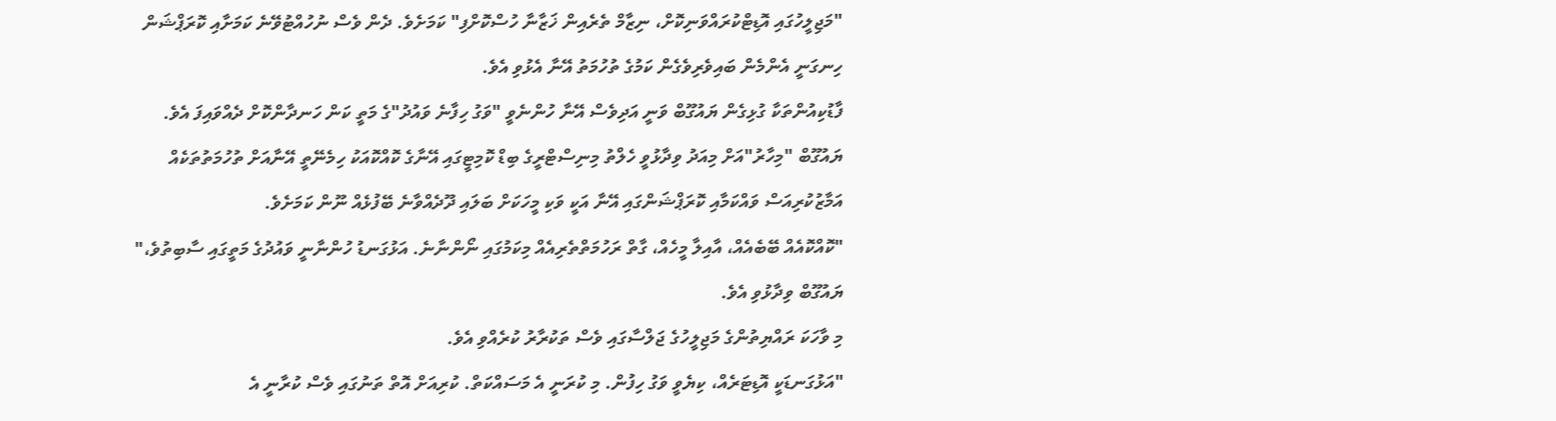"މަޖިލީހުގައި އޮޑިޓްކުރައްވަނިކޮށް، ނިޒާމް ތެރެއިން ޚަޒާނާ ހުސްކޮށްފި" ކަމަށެވެ. ދެން ވެސް ނުހުއްޓުވޭނެ ކަމަށާއި ކޮރަޕްޝަން ހިނގަނީ އެންމެން ބައިވެރިވެގެން ކަމުގެ ތުހުމަތު އޭނާ އެޅުވި އެވެ.
ފާޑުކިއުންތަކާ ގުޅިގެން ޔައުގޫބް ވަނީ އަދިވެސް އޭނާ ހުންނެވީ "ވަގު ހިފާނެ ވައުދު"ގެ މަތީ ކަން ހަނދާންކޮށް ދެއްވައިފަ އެވެ.
ޔައުގޫބް "މިހާރު"އަށް މިއަދު ވިދާޅުވީ ހެލްތު މިނިސްޓްރީގެ ބިޑް ކޮމިޓީގައި އޭނާގެ ކޮއްކޮއަކު ހިމެނޭތީ އޭނާއަށް ތުހުމަތުތަކެއް އަމާޒުކުރިއަސް ވައްކަމާއި ކޮރަޕްޝަންގައި އޭނާ އަކީ ވަކި މީހަކަށް ބަލައި ދޫދެއްވާނެ ބޭފުޅެއް ނޫން ކަމަށެވެ.
"ކޮއްކޮއެއް ބޭބެއެއް، އާއިލާ މީހެއް، ގާތް ރަހުމަތްތެރިއެއް މިކަމުގައި ނޯންނާނެ. އަޅުގަނޑު ހުންނާނީ ވައުދުގެ މަތީގައި ސާބިތުވެ،" ޔައުގޫބް ވިދާޅުވި އެވެ.
މި ވާހަކަ ރައްޔިތުންގެ މަޖިލީހުގެ ޖަލްސާގައި ވެސް ތަކުރާރު ކުރެއްވި އެވެ.
"އަޅުގަނޑަކީ އޮޑިޓަރެއް، ކިޔެވީ ވަގު ހިފުން. މި ކުރަނީ އެ މަސައްކަތް. ކުރިއަށް އޮތް ތަނުގައި ވެސް ކުރާނީ އެ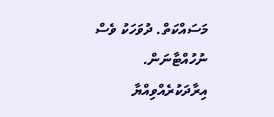މަސައްކަތް. ދުވަހަކު ވެސް ނުހުއްޓާނަން. އިރާދަކުރެއްވިއްޔާ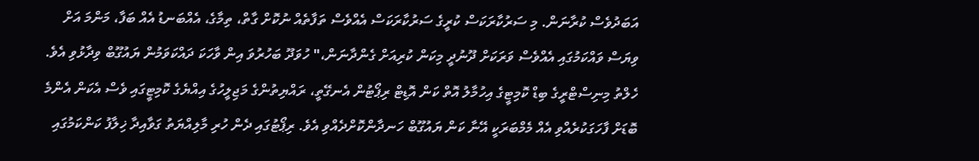އަބަދުވެސް ކުރާނަން. މި ސަރުކާރަކަސް ކުރީގެ ސަރުކާރަކަސް އެއްވެސް ތަފާތެއް ނުކޮށް ގާތް، ތިމާގެ، އެއްބަނޑު އެއް ބަފާ، މަންމަ އަށް ވިޔަސް ވައްކަމުގައި އެއްވެސް ވަރަކަށް ދޫނުދީ މިކަން ކުރިއަށް ގެންދާނަން،" ހުވަދޫ ބަހުރުވަ އިން ވާހަކަ ދައްކަވަމުން ޔައުގޫބް ވިދާޅުވި އެވެ.
ހެލްތު މިނިސްޓްރީގެ ބިޑް ކޮމިޓީގެ އިހުމާލު އޮތް ކަން އޮޑިޓް ރިޕޯޓުން އެނގޭތީ، ރައްޔިތުންގެ މަޖިލީހުގެ އިއްޔެގެ ކޮމިޓީގައި ވެސް އެކަން އެންމެ ބޮޑަށް ފާހަގަކުރެއްވި އެއް މެމްބަރަކީ އޭނާ ކަން ޔައުގޫބް ހަނދާންކޮށްދެއްވި އެވެ. ރިޕޯޓުގައި ދެން ހުރި މާލިއްޔަތު ގަވާއިދާ ޚިލާފު ކަންކަމުގައި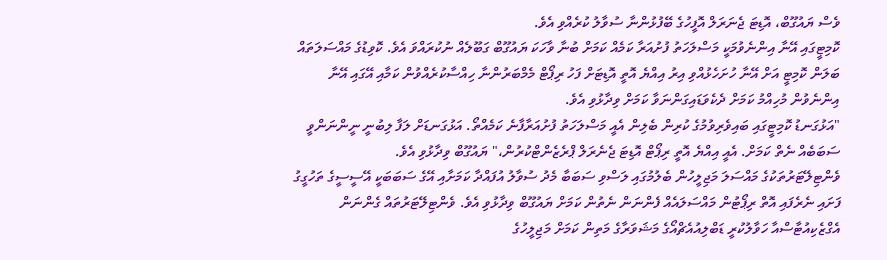ވެސް ޔައުގޫބް، އޮޑިޓަ ޖެނަރަލް އޮފީހުގެ ބޭފުޅުންނާ ސުވާލު ކުރެއްވި އެވެ.
ކޮމިޓީގައި އޭނާ އިންނެވުމަކީ މަސްލަހަތު ފުށުއަރާ ކަމެއް ކަމަށް ބުނާ ވާހަކަ ޔައުގޫބް ގަބޫލެއް ނުކުރައްވަ އެވެ. ކޮވިޑުގެ މައްސަލަތައް ބަލަން ކޮމިޓީ އަށް އޭނާ ހުށަހެޅުއްވި އިރު އިއްޔެ އޮތީ އޮޑިޓަށް ފަހު ރިޕޯޓް މެމްބަރުންނާ ހިއްސާކުރެއްވުން ކަމާއި އޭގައި އޭނާ އިންނެވުން މުހިއްމު ކަމަށް ދެކެވަޑައިގަންނަވާ ކަމަށް ވިދާޅުވި އެވެ.
"އަޅުގަނޑު ކޮމިޓީގައި ބައިވެރިވުމުގެ ކުރިން ބެލިން އެއީ މަސްލަހަތު ފުށުއަރާފާނެ ކަމެއްތޯ. އަޅުގަނޑަށް ލަފާ ލިބުނީ ނީންނަންވީ ސަބަބެއް ނެތް ކަމަށް. އެއީ އިއްޔެ އޮތީ ރިޕޯޓް އޮޑިޓަ ޖެނެރަލް ޕްރެޒެންޓްކުރުން،" ޔައުގޫބް ވިދާޅުވި އެވެ.
ވެންޓިލޭޓަރުތަކުގެ މައްސަލަ މަޖިލީހުން ބެލުމުގައި ލަސްވި ސަބަބާ މެދު ސުވާލު އުފައްދާ ކަމަށާއި އޭގެ ސަބަބަކީ އޭސީސީގެ ތަހުގީގު ފަށައި ނެރެފައި އޮތް ރިޕޯޓުން މައްސަލައެއް ފެންނަން ނެތުން ކަމަށް ޔައުގޫބް ވިދާޅުވި އެވެ. ވެންޓިލޭޓަރުތައް ގެންނަން އެގްޒެކިއުޓާސްއާ ހަވާލުކުރީ ޑަބްލިއުއެޗްއޯގެ މަޝަވަރާގެ މަތިން ކަމަށް މަޖިލީހުގެ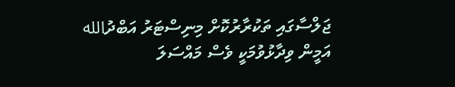ޖަލްސާގައި ތަކުރާރުކޮށް މިނިސްޓަރު އަބްދުالله އަމީން ވިދާޅުވުމަކީ ވެސް މައްސަލަ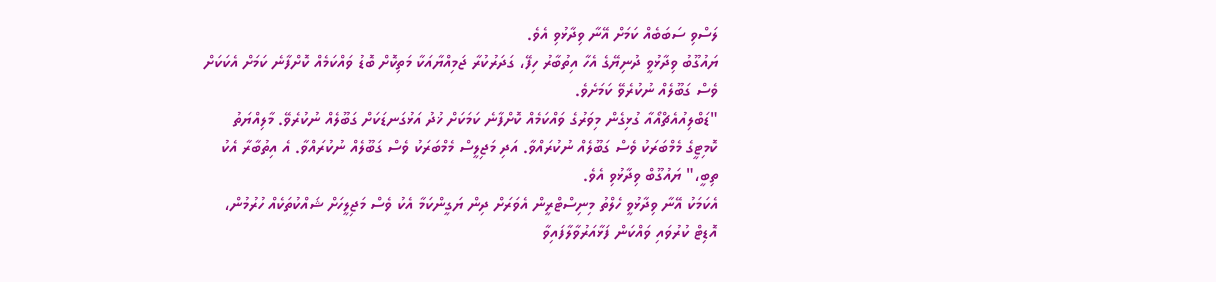ލަސްވި ސަބަބެއް ކަމަށް އޭނާ ވިދާޅުވި އެވެ.
ޔައުގޫބު ވިދާޅުވީ ދުނިޔޭގެ އެހާ އިތުބާރު ހިފޭ، ގަދަރުކުރާ ޖަމިއްޔާއަކާ މަތިކޮށް ބޮޑު ވައްކަމެއް ކޮށްފާނެ ކަމަށް އެކަކަށް ވެސް ގަބޫލެއް ނުކުރެވޭ ކަމަށެވެ.
"ޑަބްލިއުއެޗްއޯއާ ގުޅިގެން މިވަރުގެ ވައްކަމެއް ކޮށްފާނެ ކަމަކަށް ޚުދު އަޅުގަނޑަކަށް ގަބޫލެއް ނުކުރެވޭ. މާލިއްޔަތު ކޮމިޓީގެ މެމްބަރަކު ވެސް ގަބޫލެއް ނުކުރައްވާ. އަދި މަޖިލީސް މެމްބަރަކު ވެސް ގަބޫލެއް ނުކުރައްވާ. އެ އިތުބާރާ އެކު ތިބީ،" ޔައުގޫބް ވިދާޅުވި އެވެ.
އެކަމަކު އޭނާ ވިދާޅުވީ ހެލްތު މިނިސްޓްރީން އެވަރަށް ދިން ޔަގީންކަމާ އެކު ވެސް މަޖިލީހަށް ޝައްކުތަކެއް ހުރުމުން، އޮޑިޓް ކުރުވައި ވައްކަން ފަޅާއަރުވާލާފައިވާ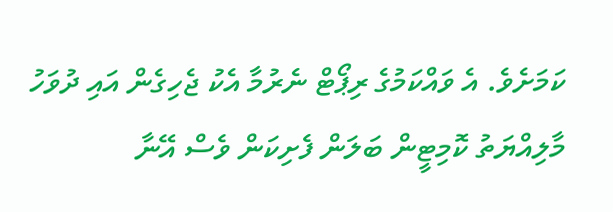ކަމަށެވެ. އެ ވައްކަމުގެ ރިޕޯޓް ނެރުމާ އެކު ޖެހިގެން އައި ދުވަހު މާލިއްޔަތު ކޮމިޓީން ބަލަން ފެށިކަން ވެސް އޭނާ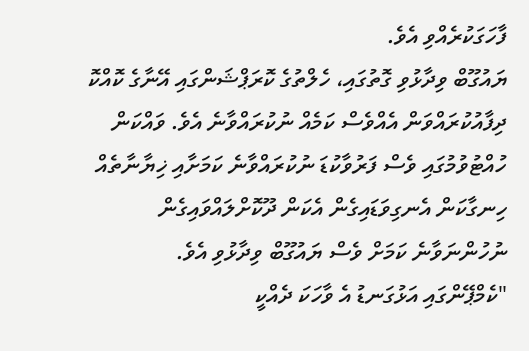ފާހަގަކުރެއްވި އެވެ.
ޔައުގޫބް ވިދާޅުވި ގޮތުގައި، ހެލްތުގެ ކޮރަޕްޝަންގައި އޭނާގެ ކޮއްކޮ ދިފާއުކުރައްވަން އެއްވެސް ކަމެއް ނުކުރައްވާނެ އެވެ. ވައްކަން ހުއްޓުވުމުގައި ވެސް ފަރުވާކުޑަ ނުކުރައްވާނެ ކަމަށާއި ޚިޔާނާތެއް ހިނގާކަން އެނގިވަޑައިގެން އެކަން ދޫކޮށްލައްވައިގެން ނުހުންނަވާނެ ކަމަށް ވެސް ޔައުގޫބް ވިދާޅުވި އެވެ.
"ކެމްޕޭންގައި އަޅުގަނޑު އެ ވާހަކަ ދެއްކީ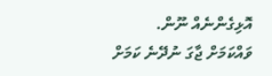އޮޅިގެންނެއް ނޫން. ވައްކަމަށް ޖާގަ ނުދޭނެ ކަމަށް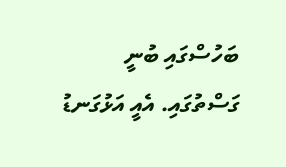ބަހުސްގައި ބުނީ ގަސްތުގައި. އެއީ އަޅުގަނޑު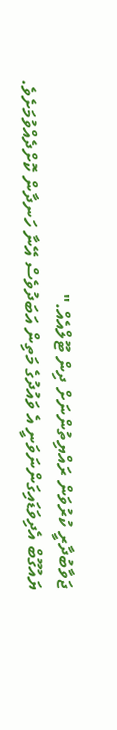ޖަވާބުދާރީ ކުރުވަން ރައްޔިތުންނަށް ދިން ޓޫލްއެއް."
ޔައުގޫބް އެދިވަޑައިގަންނަވަނީ އެ ވައުދުގެ މަތިން އަބަދުވެސް އޭނާ ހަނދާން ކޮށްދެއްވުމަށެވެ.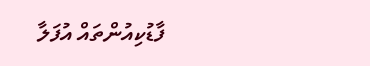ފާޑުކިއުންތައް އުފަލާ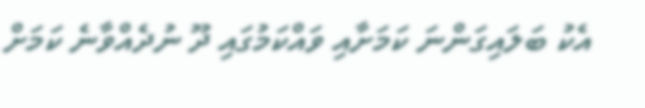އެކު ބަލައިގަންނަ ކަމަށާއި ވައްކަމުގައި ދޫ ނުދެއްވާނެ ކަމަށް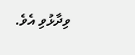ވިދާޅުވި އެވެ.